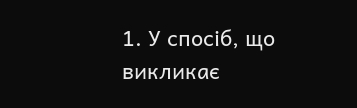1. У спосіб, що викликає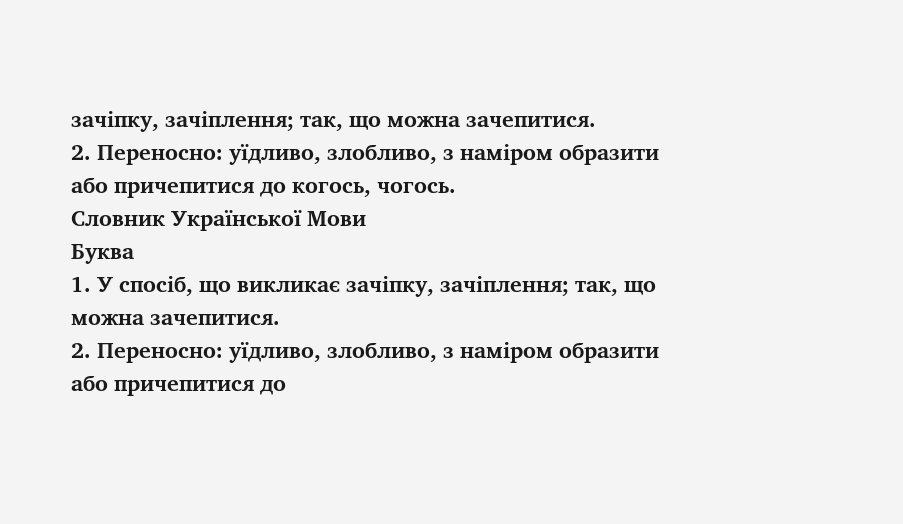зачіпку, зачіплення; так, що можна зачепитися.
2. Переносно: уїдливо, злобливо, з наміром образити або причепитися до когось, чогось.
Словник Української Мови
Буква
1. У спосіб, що викликає зачіпку, зачіплення; так, що можна зачепитися.
2. Переносно: уїдливо, злобливо, з наміром образити або причепитися до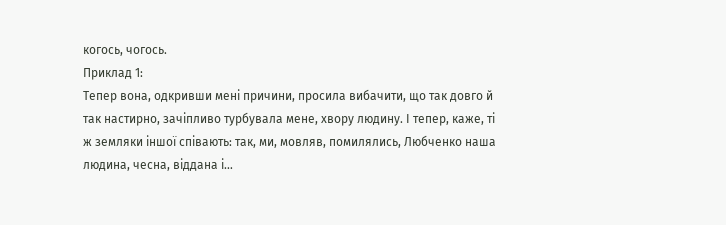когось, чогось.
Приклад 1:
Тепер вона, одкривши мені причини, просила вибачити, що так довго й так настирно, зачіпливо турбувала мене, хвору людину. І тепер, каже, ті ж земляки іншої співають: так, ми, мовляв, помилялись, Любченко наша людина, чесна, віддана і…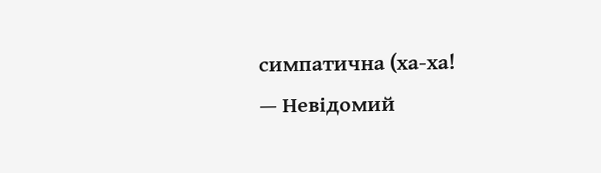симпатична (ха-ха!
— Невідомий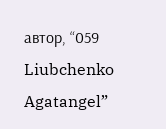автор, “059 Liubchenko Agatangel”